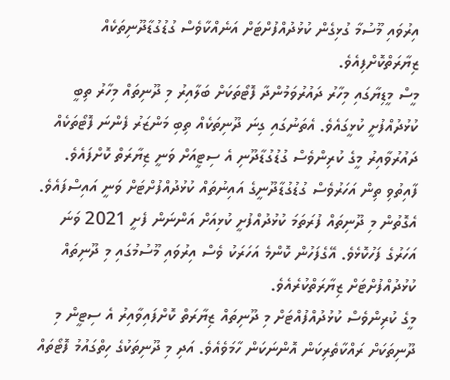އިރުވައި މޫސުމާ ގުޅިގެން ކުޅުދުއްފުށްޓަށް އަނެއްކާވެސް ގުޑުގުޑާދޫނިތަކެއް ޒިޔާރަތްކޮށްފިއެވެ.
މީސް މީޑިޔާގައި މިހާރު ދައުރުވަމުންދާ ފޮޓޯތަކަށް ބަލާއިރު މި ދޫނިތައް މިހާރު ތިބީ ކުޅުދުއްފުށީ ކުޅީގައެވެ. އެތަނުގައި ގިނަ ދޫނިތަކެއް ތިބި މަންޒަރު ފެންނަ ފޮޓޯތަކެއް ދައުރުވާއިރު މީގެ ކުރިންވެސް ގުޑުގުޑާދޫނި އެ ސިޓީއަށް ވަނީ ޒިޔާރަތް ކޮށްފައެވެ.
ފާއިތުވި ތިން އަހަރުވެސް ގުޑުގުޑާދޫނީގެ އައިނުތައް ކުޅުދުއްފުށްޓަށް ވަނީ އައިސްފައެވެ. އެގޮތުން މި ދޫނިތައް ފުރަތަމަ ކުޅުދުއްފުށީ ކުޅިއަށް އަންނަން ފެށީ 2021 ވަނަ އަހަރުގެ ފަހުކޮޅެވެ. އޭގެފަހުން ކޮންމެ އަހަރަކު ވެސް އިރުވައި މޫސުމުގައި މި ދޫނިތައް ކުޅުދުއްފުށްޓަށް ޒިޔާރަތްކުރެއެވެ.
މީގެ ކުރިންވެސް ކުޅުދުއްފުއްޓަށް މި ދޫނިތައް ޒިޔާރަތް ކޮށްފައިވާއިރު އެ ސިޓީން މި ދޫނިތަކަށް ރައްކާތެރިކަން އޮންނަކަން ހާމަވެއެވެ. އަދި މި ދޫނިތަކުގެ ހިތްގައުމު ފޮޓޯތައް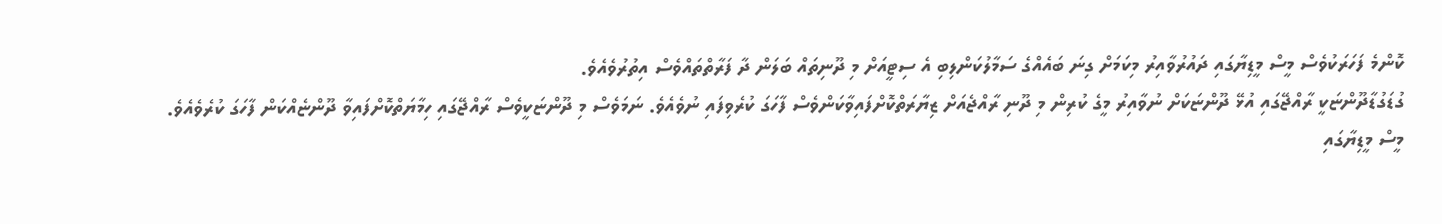ކޮންމެ ފަހަރަކުވެސް މީސް މީޑިޔާގައި ދައުރުވާއިރު މިކަމަށް ގިނަ ބައެއްގެ ސަމާލުކަންލިބި އެ ސިޓީއަށް މި ދޫނިތައް ބަލަން ދާ ފަރާތްތައްވެސް އިތުރުވެއެވެ.
ގުޑަގުޑާދޫންޏަކީ ރާއްޖޭގައި އުޅޭ ދޫންޏަކަށް ނުވާއިރު މީގެ ކުރިން މި ދޫނި ރާއްޖެއަށް ޒިޔާރަތްކޮށްފައިވާކަންވެސް ފާހަގަ ކުރެވިފައި ނުވެއެވެ. ނަމަވެސް މި ދޫންޏަކީވެސް ރާއްޖޭގައި ހިމާޔަތްކޮށްފައިވާ ދޫންޏެއްކަން ފާހަގަ ކުރެވެއެވެ.
މީސް މީޑިޔާގައި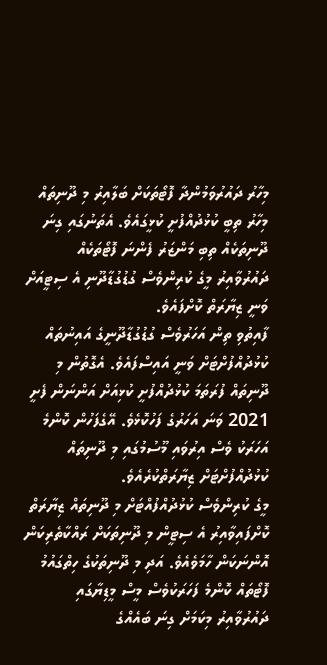މިހާރު ދައުރުވަމުންދާ ފޮޓޯތަކަށް ބަލާއިރު މި ދޫނިތައް މިހާރު ތިބީ ކުޅުދުއްފުށީ ކުޅީގައެވެ. އެތަނުގައި ގިނަ ދޫނިތަކެއް ތިބި މަންޒަރު ފެންނަ ފޮޓޯތަކެއް ދައުރުވާއިރު މީގެ ކުރިންވެސް ގުޑުގުޑާދޫނި އެ ސިޓީއަށް ވަނީ ޒިޔާރަތް ކޮށްފައެވެ.
ފާއިތުވި ތިން އަހަރުވެސް ގުޑުގުޑާދޫނީގެ އައިނުތައް ކުޅުދުއްފުށްޓަށް ވަނީ އައިސްފައެވެ. އެގޮތުން މި ދޫނިތައް ފުރަތަމަ ކުޅުދުއްފުށީ ކުޅިއަށް އަންނަން ފެށީ 2021 ވަނަ އަހަރުގެ ފަހުކޮޅެވެ. އޭގެފަހުން ކޮންމެ އަހަރަކު ވެސް އިރުވައި މޫސުމުގައި މި ދޫނިތައް ކުޅުދުއްފުށްޓަށް ޒިޔާރަތްކުރެއެވެ.
މީގެ ކުރިންވެސް ކުޅުދުއްފުއްޓަށް މި ދޫނިތައް ޒިޔާރަތް ކޮށްފައިވާއިރު އެ ސިޓީން މި ދޫނިތަކަށް ރައްކާތެރިކަން އޮންނަކަން ހާމަވެއެވެ. އަދި މި ދޫނިތަކުގެ ހިތްގައުމު ފޮޓޯތައް ކޮންމެ ފަހަރަކުވެސް މީސް މީޑިޔާގައި ދައުރުވާއިރު މިކަމަށް ގިނަ ބައެއްގެ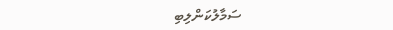ސަމާލުކަންލިބި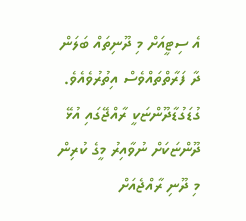އެ ސިޓީއަށް މި ދޫނިތައް ބަލަން ދާ ފަރާތްތައްވެސް އިތުރުވެއެވެ.
ގުޑަގުޑާދޫންޏަކީ ރާއްޖޭގައި އުޅޭ ދޫންޏަކަށް ނުވާއިރު މީގެ ކުރިން މި ދޫނި ރާއްޖެއަށް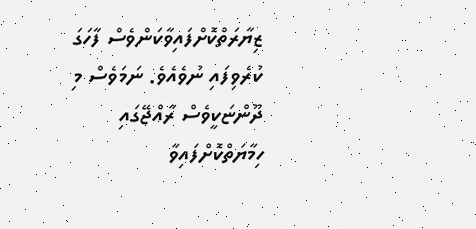ޒިޔާރަތްކޮށްފައިވާކަންވެސް ފާހަގަ ކުރެވިފައި ނުވެއެވެ. ނަމަވެސް މި ދޫންޏަކީވެސް ރާއްޖޭގައި ހިމާޔަތްކޮށްފައިވާ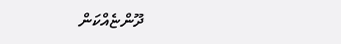ދޫންޏެއްކަން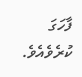ފާހަގަ ކުރެވެއެވެ.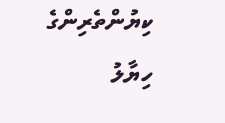ކިޔުންތެރިންގެ ހިޔާލު